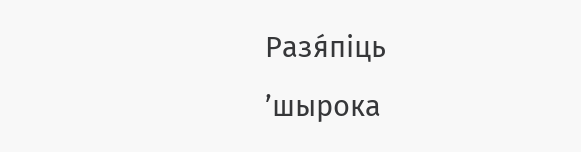Разя́піць ’шырока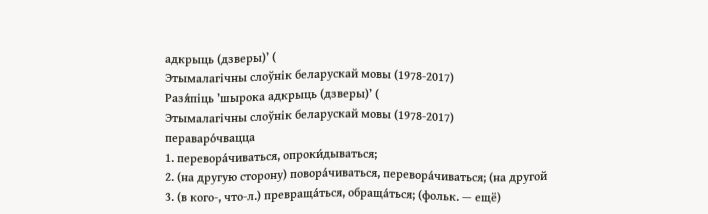адкрыць (дзверы)’ (
Этымалагічны слоўнік беларускай мовы (1978-2017)
Разя́піць ’шырока адкрыць (дзверы)’ (
Этымалагічны слоўнік беларускай мовы (1978-2017)
пераваро́чвацца
1. перевора́чиваться, опроки́дываться;
2. (на другую сторону) повора́чиваться, перевора́чиваться; (на другой
3. (в кого-, что-л.) превраща́ться, обраща́ться; (фольк. — ещё)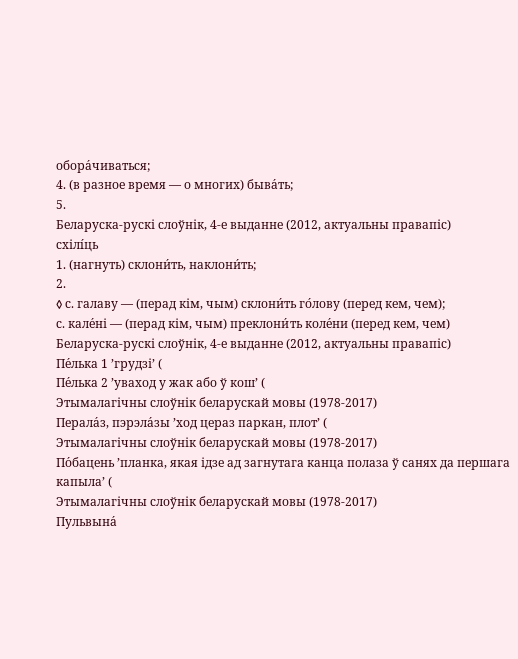обора́чиваться;
4. (в разное время — о многих) быва́ть;
5.
Беларуска-рускі слоўнік, 4-е выданне (2012, актуальны правапіс)
схілі́ць
1. (нагнуть) склони́ть, наклони́ть;
2.
◊ с. галаву — (перад кім, чым) склони́ть го́лову (перед кем, чем);
с. кале́ні — (перад кім, чым) преклони́ть коле́ни (перед кем, чем)
Беларуска-рускі слоўнік, 4-е выданне (2012, актуальны правапіс)
Пе́лька 1 ’грудзі’ (
Пе́лька 2 ’уваход у жак або ў кош’ (
Этымалагічны слоўнік беларускай мовы (1978-2017)
Перала́з, пэрэла́зы ’ход цераз паркан, плот’ (
Этымалагічны слоўнік беларускай мовы (1978-2017)
По́бацень ’планка, якая ідзе ад загнутага канца полаза ў санях да першага капыла’ (
Этымалагічны слоўнік беларускай мовы (1978-2017)
Пульвына́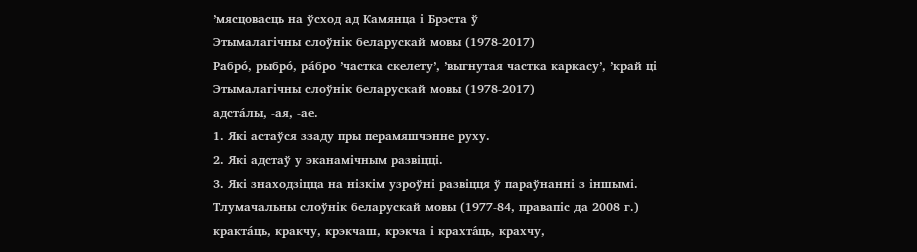’мясцовасць на ўсход ад Камянца і Брэста ў
Этымалагічны слоўнік беларускай мовы (1978-2017)
Рабро́, рыбро́, ра́бро ’частка скелету’, ’выгнутая частка каркасу’, ’край ці
Этымалагічны слоўнік беларускай мовы (1978-2017)
адста́лы, ‑ая, ‑ае.
1. Які астаўся ззаду пры перамяшчэнне руху.
2. Які адстаў у эканамічным развіцці.
3. Які знаходзіцца на нізкім узроўні развіцця ў параўнанні з іншымі.
Тлумачальны слоўнік беларускай мовы (1977-84, правапіс да 2008 г.)
кракта́ць, кракчу, крэкчаш, крэкча і крахта́ць, крахчу,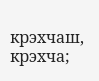крэхчаш, крэхча;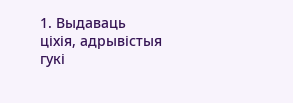1. Выдаваць ціхія, адрывістыя гукі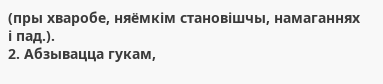(пры хваробе, няёмкім становішчы, намаганнях і пад.).
2. Абзывацца гукам,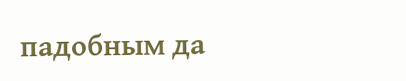падобным да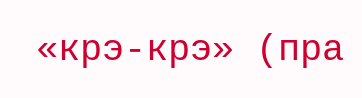«крэ-крэ» (пра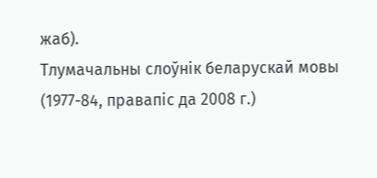жаб).
Тлумачальны слоўнік беларускай мовы (1977-84, правапіс да 2008 г.)